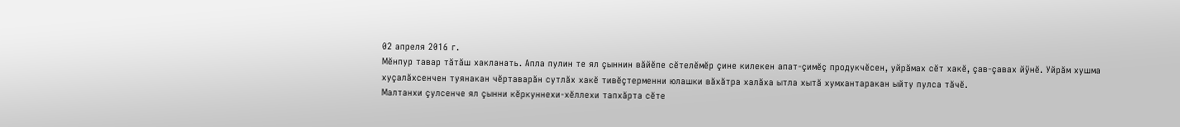02 апреля 2016 г.
Мĕнпур тавар тăтăш хакланать. Апла пулин те ял çыннин вăйĕпе сĕтелĕмĕр çине килекен апат-çимĕç продукчĕсен, уйрăмах сĕт хакĕ, çав-çавах йÿнĕ. Уйрăм хушма хуçалăхсенчен туянакан чĕртаварăн сутлăх хакĕ тивĕçтерменни юлашки вăхăтра халăха ытла хытă хумхантаракан ыйту пулса тăчĕ.
Малтанхи çулсенче ял çынни кĕркуннехи-хĕллехи тапхăрта сĕте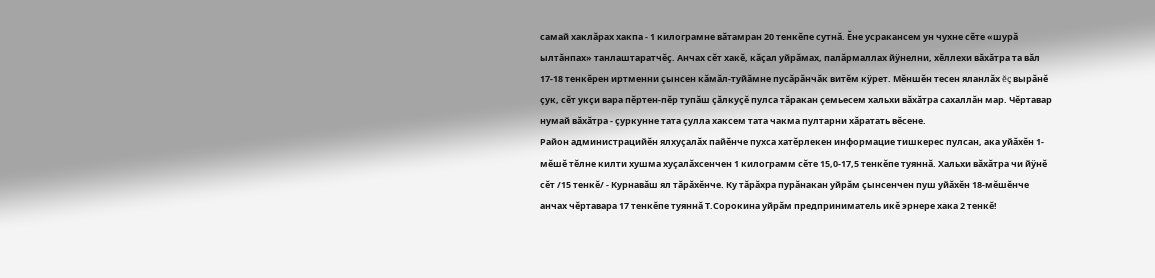самай хаклăрах хакпа - 1 килограмне вăтамран 20 тенкĕпе сутнă. Ĕне усракансем ун чухне сĕте «шурă ылтăнпах» танлаштаратчĕç. Анчах сĕт хакĕ, кăçал уйрăмах, палăрмаллах йÿнелни, хĕллехи вăхăтра та вăл 17-18 тенкĕрен иртменни çынсен кăмăл-туйăмне пусăрăнчăк витĕм кÿрет. Мĕншĕн тесен яланлăх ĕç вырăнĕ çук, сĕт укçи вара пĕртен-пĕр тупăш çăлкуçĕ пулса тăракан çемьесем хальхи вăхăтра сахаллăн мар. Чĕртавар нумай вăхăтра - çуркунне тата çулла хаксем тата чакма пултарни хăратать вĕсене.
Район администрацийĕн ялхуçалăх пайĕнче пухса хатĕрлекен информацие тишкерес пулсан, ака уйăхĕн 1-мĕшĕ тĕлне килти хушма хуçалăхсенчен 1 килограмм сĕте 15,0-17,5 тенкĕпе туяннă. Хальхи вăхăтра чи йÿнĕ сĕт /15 тенкĕ/ - Курнавăш ял тăрăхĕнче. Ку тăрăхра пурăнакан уйрăм çынсенчен пуш уйăхĕн 18-мĕшĕнче анчах чĕртавара 17 тенкĕпе туяннă Т.Сорокина уйрăм предприниматель икĕ эрнере хака 2 тенкĕ!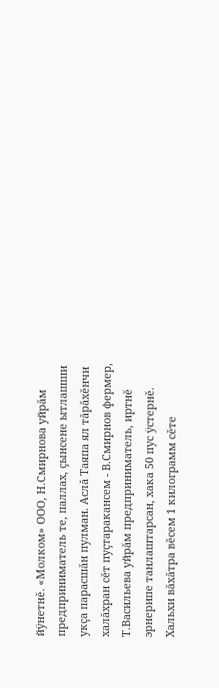йÿнетнĕ. «Молком» ООО, Н.Смирнова уйрăм предприниматель те, паллах, çынсене ытлашши укçа парасшăн пулман. Аслă Таяпа ял тăрăхĕнчи халăхран сĕт пуçтаракансем - В.Смирнов фермер, Т.Васильева уйрăм предприниматель, иртнĕ эрнерипе танлаштарсан, хака 50 пус ÿстернĕ. Хальхи вăхăтра вĕсем 1 килограмм сĕте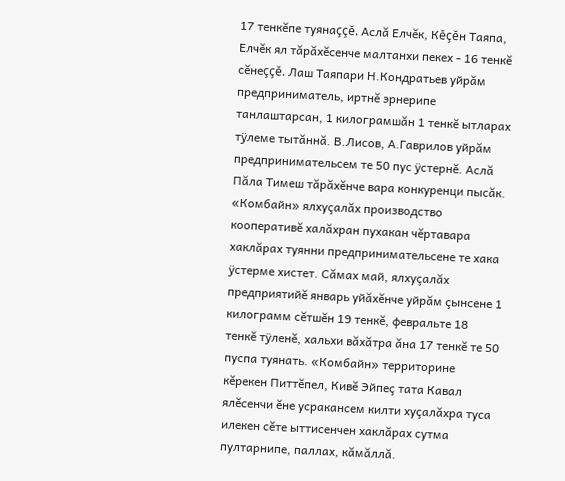17 тенкĕпе туянаççĕ. Аслă Елчĕк, Кĕçĕн Таяпа, Елчĕк ял тăрăхĕсенче малтанхи пекех - 16 тенкĕ сĕнеççĕ. Лаш Таяпари Н.Кондратьев уйрăм предприниматель, иртнĕ эрнерипе танлаштарсан, 1 килограмшăн 1 тенкĕ ытларах тÿлеме тытăннă. В.Лисов, А.Гаврилов уйрăм предпринимательсем те 50 пус ÿстернĕ. Аслă Пăла Тимеш тăрăхĕнче вара конкуренци пысăк. «Комбайн» ялхуçалăх производство кооперативĕ халăхран пухакан чĕртавара хаклăрах туянни предпринимательсене те хака ÿстерме хистет. Сăмах май, ялхуçалăх предприятийĕ январь уйăхĕнче уйрăм çынсене 1 килограмм сĕтшĕн 19 тенкĕ, февральте 18 тенкĕ тÿленĕ, хальхи вăхăтра ăна 17 тенкĕ те 50 пуспа туянать. «Комбайн» территорине кĕрекен Питтĕпел, Кивĕ Эйпеç тата Кавал ялĕсенчи ĕне усракансем килти хуçалăхра туса илекен сĕте ыттисенчен хаклăрах сутма пултарнипе, паллах, кăмăллă.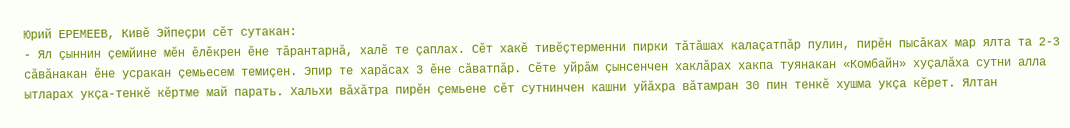Юрий ЕРЕМЕЕВ, Кивĕ Эйпеçри сĕт сутакан:
- Ял çыннин çемйине мĕн ĕлĕкрен ĕне тăрантарнă, халĕ те çаплах. Сĕт хакĕ тивĕçтерменни пирки тăтăшах калаçатпăр пулин, пирĕн пысăках мар ялта та 2-3 сăвăнакан ĕне усракан çемьесем темиçен. Эпир те харăсах 3 ĕне сăватпăр. Сĕте уйрăм çынсенчен хаклăрах хакпа туянакан «Комбайн» хуçалăха сутни алла ытларах укçа-тенкĕ кĕртме май парать. Хальхи вăхăтра пирĕн çемьене сĕт сутнинчен кашни уйăхра вăтамран 30 пин тенкĕ хушма укçа кĕрет. Ялтан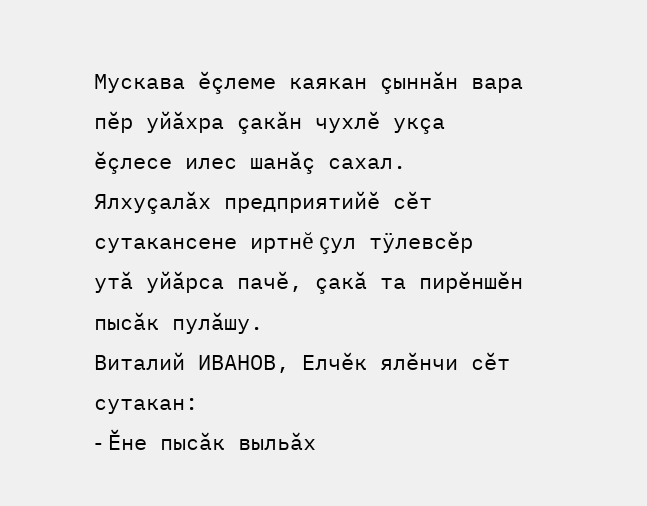Мускава ĕçлеме каякан çыннăн вара пĕр уйăхра çакăн чухлĕ укçа ĕçлесе илес шанăç сахал.
Ялхуçалăх предприятийĕ сĕт сутакансене иртнĕ çул тÿлевсĕр утă уйăрса пачĕ, çакă та пирĕншĕн пысăк пулăшу.
Виталий ИВАНОВ, Елчĕк ялĕнчи сĕт сутакан:
- Ĕне пысăк выльăх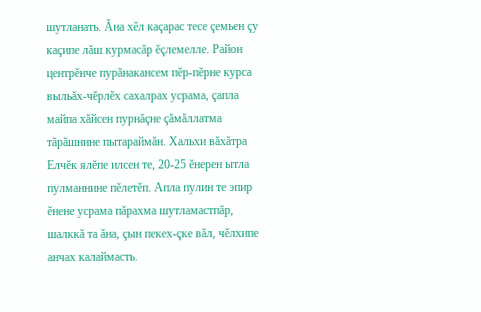шутланать. Ăна хĕл каçарас тесе çемьен çу каçипе лăш курмасăр ĕçлемелле. Район центрĕнче пурăнакансем пĕр-пĕрне курса выльăх-чĕрлĕх сахалрах усрама, çапла майпа хăйсен пурнăçне çăмăллатма тăрăшнине пытараймăн. Хальхи вăхăтра Елчĕк ялĕпе илсен те, 20-25 ĕнерен ытла пулманнине пĕлетĕп. Апла пулин те эпир ĕнене усрама пăрахма шутламастпăр, шалккă та ăна, çын пекех-çке вăл, чĕлхипе анчах калаймасть.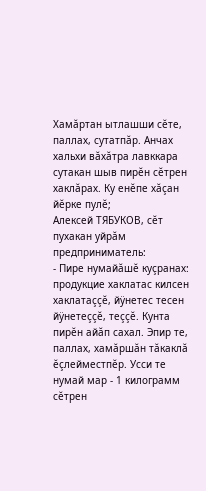Хамăртан ытлашши сĕте, паллах, сутатпăр. Анчах хальхи вăхăтра лавккара сутакан шыв пирĕн сĕтрен хаклăрах. Ку енĕпе хăçан йĕрке пулĕ;
Алексей ТЯБУКОВ, сĕт пухакан уйрăм предприниматель:
- Пире нумайăшĕ куçранах: продукцие хаклатас килсен хаклатаççĕ, йÿнетес тесен йÿнетеççĕ, теççĕ. Кунта пирĕн айăп сахал. Эпир те, паллах, хамăршăн тăкаклă ĕçлейместпĕр. Усси те нумай мар - 1 килограмм сĕтрен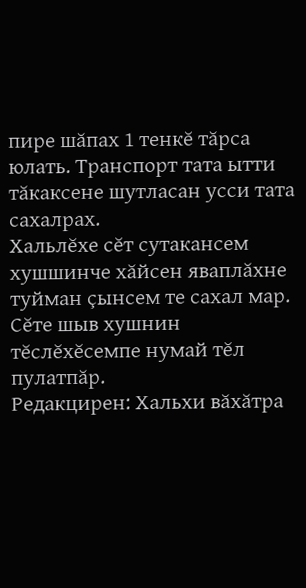пире шăпах 1 тенкĕ тăрса юлать. Транспорт тата ытти тăкаксене шутласан усси тата сахалрах.
Хальлĕхе сĕт сутакансем хушшинче хăйсен яваплăхне туйман çынсем те сахал мар. Сĕте шыв хушнин тĕслĕхĕсемпе нумай тĕл пулатпăр.
Редакцирен: Хальхи вăхăтра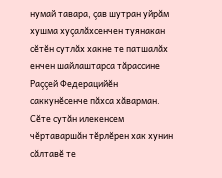нумай тавара, çав шутран уйрăм хушма хуçалăхсенчен туянакан сĕтĕн сутлăх хакне те патшалăх енчен шайлаштарса тăрассине Раççей Федерацийĕн саккунĕсенче пăхса хăварман. Сĕте сутăн илекенсем чĕртаваршăн тĕрлĕрен хак хунин сăлтавĕ те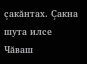çакăнтах. Çакна шута илсе Чăваш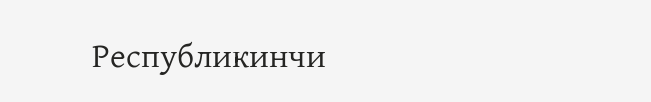Республикинчи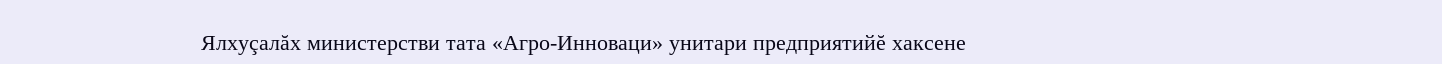Ялхуçалăх министерстви тата «Агро-Инноваци» унитари предприятийĕ хаксене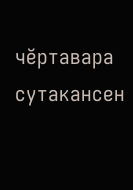чĕртавара сутакансен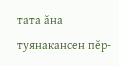тата ăна туянакансен пĕр-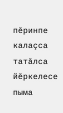пĕринпе калаçса татăлса йĕркелесе пыма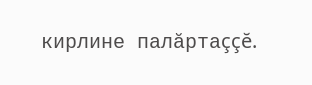кирлине палăртаççĕ.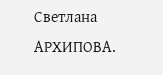Светлана АРХИПОВА.